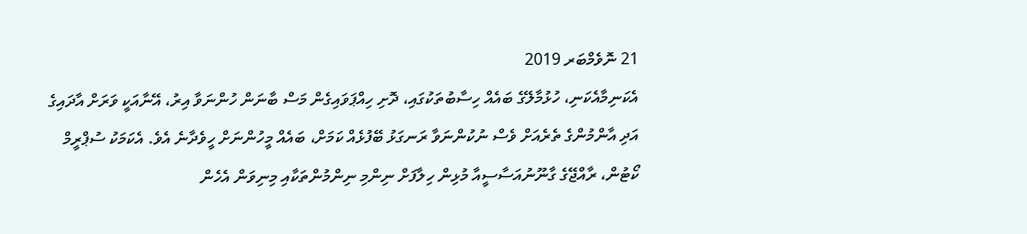21 ނޮވެމްބަރ 2019
އެކަނިމާއެކަނި، ހުޅުމާލޭގެ ބައެއް ހިސާބުތަކުގައި، ދޮށި ހިއްޕަވައިގެން މަސް ބާނަން ހުންނަވާ އިރު، އޭނާއަކީ ވަރަށް އާދައިގެ އަދި އާންމުންގެ ތެރެއަށް ވެސް ނުކުންނަވާ ރަނގަޅު ބޭފުޅެއް ކަމަށް، ބައެއް މީހުންނަށް ހީވެދާނެ އެވެ. އެކަމަކު ސުޕްރީމް ކޯޓުން، ރާއްޖޭގެ ގާނޫނުއަސާސީއާ މުޅިން ހިލާފަށް ނިންމި ނިންމުންތަކާއި މިނިވަން އެހެން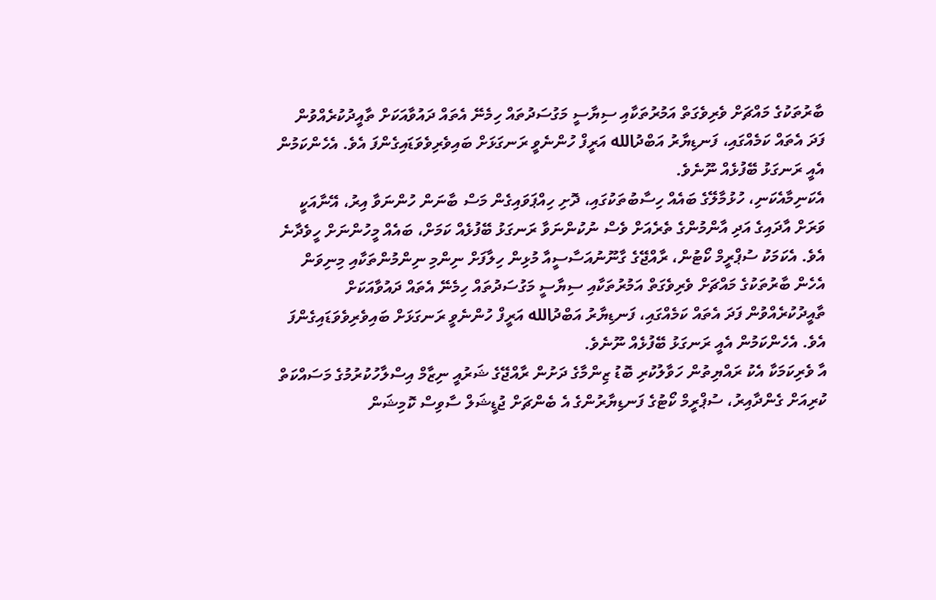ބާރުތަކުގެ މައްޗަށް ވެރިވެގަތް އަމުރުތަކާއި ސިޔާސީ މަގުސަދުތައް ހިމެނޭ އެތައް ދައުވާއަކަށް ތާއީދުކުރެއްވުން ފަދަ އެތައް ކަމެއްގައި، ފަނޑިޔާރު އަބްދުالله އަރީފް ހުންނެވީ ރަނގަޅަށް ބައިވެރިވެވަޑައިގެންފަ އެވެ. އެހެންކަމުން އެއީ ރަނގަޅު ބޭފުޅެއް ނޫނެވެ.
އެކަނިމާއެކަނި، ހުޅުމާލޭގެ ބައެއް ހިސާބުތަކުގައި، ދޮށި ހިއްޕަވައިގެން މަސް ބާނަން ހުންނަވާ އިރު، އޭނާއަކީ ވަރަށް އާދައިގެ އަދި އާންމުންގެ ތެރެއަށް ވެސް ނުކުންނަވާ ރަނގަޅު ބޭފުޅެއް ކަމަށް، ބައެއް މީހުންނަށް ހީވެދާނެ އެވެ. އެކަމަކު ސުޕްރީމް ކޯޓުން، ރާއްޖޭގެ ގާނޫނުއަސާސީއާ މުޅިން ހިލާފަށް ނިންމި ނިންމުންތަކާއި މިނިވަން އެހެން ބާރުތަކުގެ މައްޗަށް ވެރިވެގަތް އަމުރުތަކާއި ސިޔާސީ މަގުސަދުތައް ހިމެނޭ އެތައް ދައުވާއަކަށް ތާއީދުކުރެއްވުން ފަދަ އެތައް ކަމެއްގައި، ފަނޑިޔާރު އަބްދުالله އަރީފް ހުންނެވީ ރަނގަޅަށް ބައިވެރިވެވަޑައިގެންފަ އެވެ. އެހެންކަމުން އެއީ ރަނގަޅު ބޭފުޅެއް ނޫނެވެ.
އާ ވެރިކަމަކާ އެކު ރައްޔިތުން ހަވާލުކުރި ބޮޑު ޒިންމާގެ ދަށުން ރާއްޖޭގެ ޝަރުއީ ނިޒާމް އިސްލާހުކުރުމުގެ މަސައްކަތް ކުރިއަށް ގެންދާއިރު، ސުޕްރީމް ކޯޓުގެ ފަނޑިޔާރުންގެ އެ ބެންޗަށް ޖުޑީޝަލް ސާވިސް ކޮމިޝަން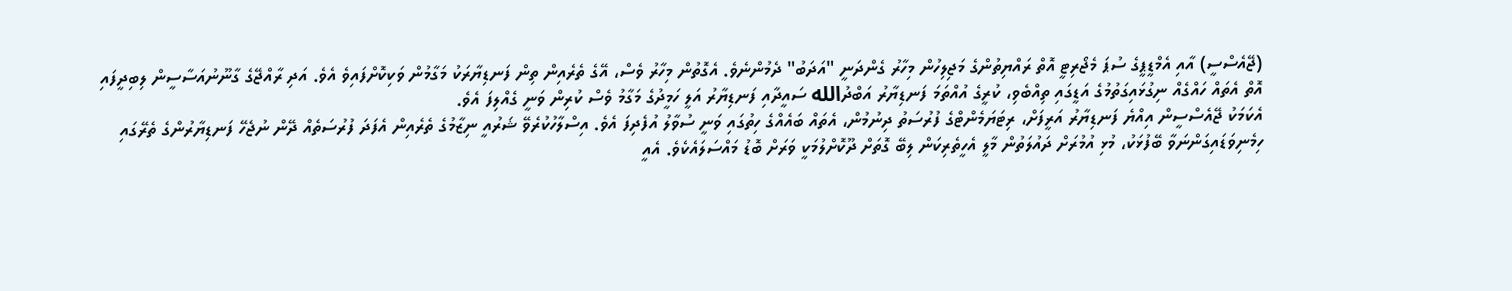(ޖޭއެސްސީ) އާއި އެމްޑީޕީގެ ސުޕަ މެޖޯރިޓީ އޮތް ރައްޔިތުންގެ މަޖިލިހުން މިހާރު ގެންދަނީ "އަދަބު" ދެމުންނެވެ. އެގޮތުން މިހާރު ވެސް، އޭގެ ތެރެއިން ތިން ފަނޑިޔާރަކު މަގާމުން ވަކިކޮށްފައިވެ އެވެ. އަދި ރާއްޖޭގެ ގާނޫނުއަސާސީން ލިބިދީފައި އޮތް އެތައް ހައްގެއް ނިގުޅައިގަތުމުގެ އަޑީގައި ތިއްބެވި، ކުރީގެ އުއްތަމަ ފަނޑިޔާރު އަބްދުالله ސައީދާއި ފަނޑިޔާރު އަލީ ހަމީދުގެ މަގާމު ވެސް ކުރިން ވަނީ ގެއްލިފަ އެވެ.
އެކަމަކު ޖޭއެސްސީން އިއްޔެ ފަނޑިޔާރު އަރީފަށް، ރިޓަޔަމެންޓްގެ ފުރުސަތު ދިނުމުން، އެތައް ބައެއްގެ ހިތުގައި ވަނީ ސުވާލު އުފެދިފަ އެވެ. އިސްލާހުކުރެވޭ ޝަރުއީ ނިޒާމުގެ ތެރެއިން އެފަދަ ފުރުސަތެއް ދޭން ނުޖެހޭ ފަނޑިޔާރުންގެ ތެރޭގައި ހިމެނިވަޑައިގަންނަވާ ބޭފުޅަކު، މުޅި އުމުރަށް ދައުލަތުން މާލީ އެހީތެރިކަން ލިބޭ ގޮތަށް ދޫކޮށްލުމަކީ ވަރަށް ބޮޑު މައްސަލައެކެވެ. އެއީ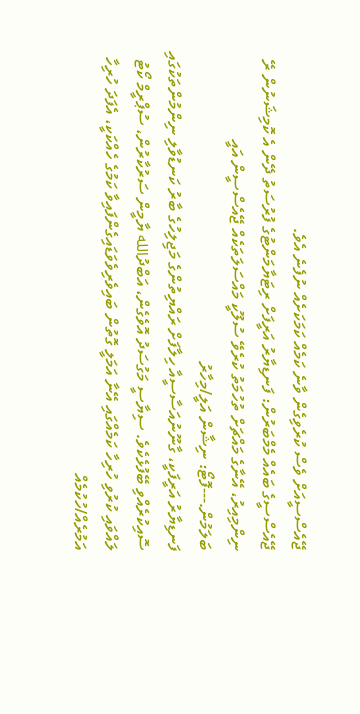ޖޭއެސްސީއަށް ވެސް ކުރެވިގެން ވާނެ ކަމެއް ކަމަކަށެއް ނުފެނެ އެވެ.
ޖޭއެސްސީގެ ބައެއް މެމްބަރުން: ފަނޑިޔާރު އަރީފަށް ރިޓަޔާމަންޓުގެ ފުރުސަތު ދޭން އެ ކޮމިޝަނުން ރޭ ނިންމިއިރު، އޭނާގެ މައްޗަށް ތުހުމަތު ކުރެވޭ ސުލޫކީ މައްސަލަތަކެއް ޖޭއެސްސީން އައީ ބަލަމުން.---ފޮޓޯ: ނިޝާން އަލީ/މިހާރު
ފަނޑިޔާރު އަރީފަކީ، ގާނޫނުއަސާސީއާ ހިލާފަށް ރައްޔިތުންގެ މަޖިލިހުގެ ބާރު ކަނޑުވާލި ނިންމުންތަކުގައި ސޮއިކުރެއްވި ބޭފުޅެކެވެ. ސިޔާސީ މަގުސަދު އޮވެގެން، އަބްދުالله ޔާމީން ސަރުކާރުން، ސުޕްރީމް ކޯޓު ލައްވައި ކުރުވި ހުރިހާ ކަމެއްގައި އޭނާ އަމަލީ ގޮތުން ބައިވެރިވެވަޑައިގެންފައިވާ ކަމުގެ ހެއްކަކީ، އެފަދަ ހުރިހާ އަމުރެއް/ހުކުމެއް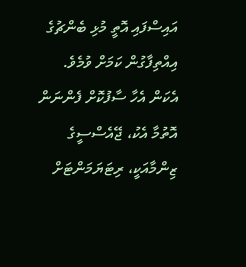އައިސްފައި އޮތީ މުޅި ބެންޗުގެ އިއްތިފާގުން ކަމަށް ވުމެވެ. އެކަން އެހާ ސާފުކޮށް ފެންނަން އޮތުމާ އެކު، ޖޭއެސްސީގެ ޒިންމާއަކީ، ރިޓަޔަމަންޓަށް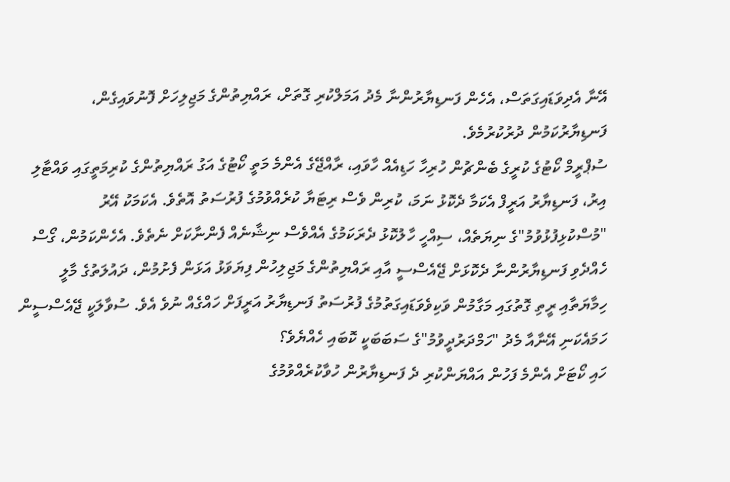އޭނާ އެދިވަޑައިގަތަސް، އެހެން ފަނޑިޔާރުންނާ މެދު އަމަލްކުރި ގޮތަށް، ރައްޔިތުންގެ މަޖިލިހަށް ފޮނުވައިގެން، ފަނޑިޔާރުކަމުން ދުރުކުރުމެވެ.
ސުޕްރީމް ކޯޓުގެ ކުރީގެ ބެންޗުން ހުރިހާ ހަޑިއެއް ހާވައި، ރާއްޖޭގެ އެންމެ މަތީ ކޯޓުގެ އަގު ރައްޔިތުންގެ ކުރިމަތީގައި ވައްޓާލި އިރު، ފަނޑިޔާރު އަރީފް އެކަމާ ދެކޮޅު ނަމަ، ކުރިން ވެސް ރިޓަޔާ ކުރެއްވުމުގެ ފުރުސަތު އޮތެވެ. އެކަމަކު އޭރު "މުސްކުޅިފުޅުވުމު"ގެ ނިޔަތެއް، ސިއްހީ ހާލުކޮޅު ދެރަކަމުގެ އެއްވެސް ނިޝާނެއް ފެންނާކަށް ނެތެވެ. އެހެންކަމުން، ގޯސް ހެއްދެވި ފަނޑިޔާރުންނާ ދެކޮޅަށް ޖޭއެސްސީ އާއި ރައްޔިތުންގެ މަޖިލިހުން ފިޔަވަޅު އަޅަން ފެށުމުން، ދައުލަތުގެ މާލީ ހިމާޔަތާއި ރީތި ގޮތުގައި މަގާމުން ވަކިވެވަޑައިގަތުމުގެ ފުރުސަތު ފަނޑިޔާރު އަރީފަށް ހައްގެއް ނުވެ އެވެ. ސުވާލަކީ ޖޭއެސްސީން ހަމައެކަނި އޭނާއާ މެދު "ހަމްދަރުދީވުމު"ގެ ސަބަބަކީ ކޮބައި ހެއްޔެވެ؟
ހައި ކޯޓަށް އެންމެ ފަހުން އައްޔަންކުރި ދެ ފަނޑިޔާރުން ހުވާކުރެއްވުމުގެ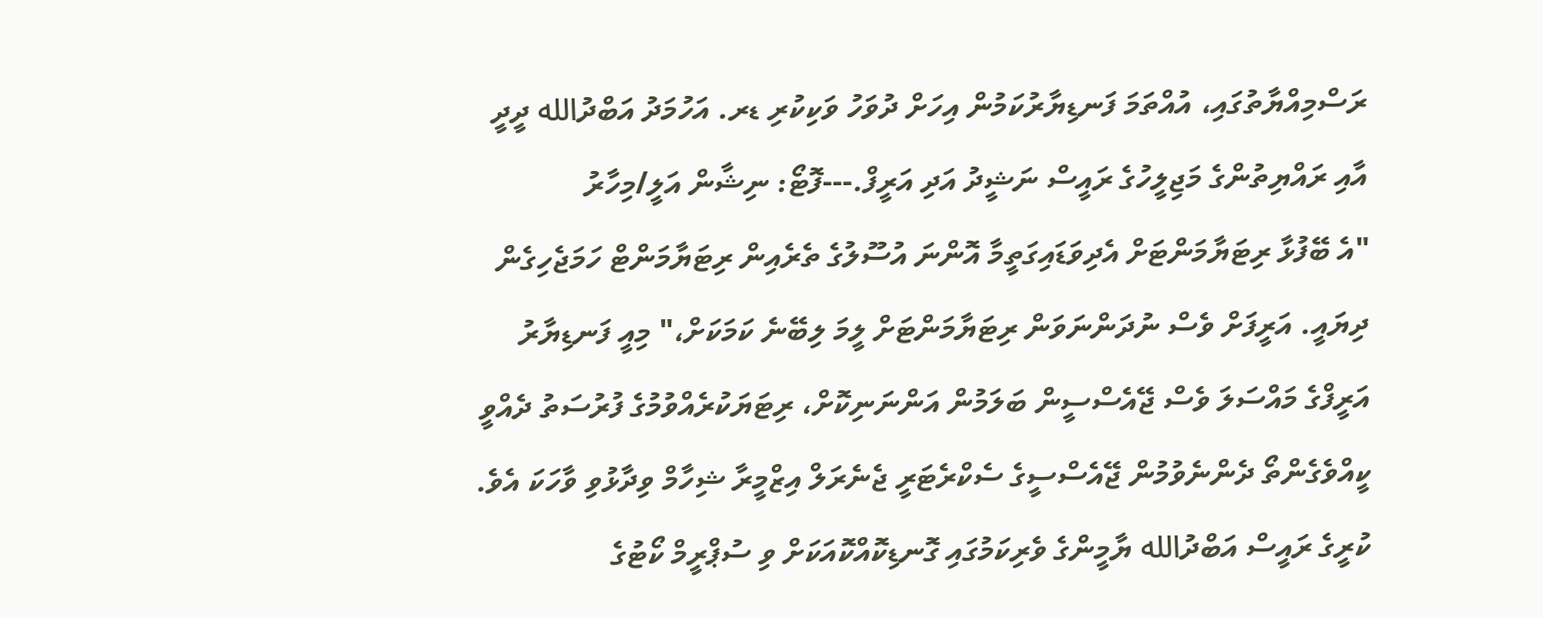ރަސްމިއްޔާތުގައި، އުއްތަމަ ފަނޑިޔާރުކަމުން އިހަށް ދުވަހު ވަކިކުރި ޑރ. އަހުމަދު އަބްދުالله ދީދީ އާއި ރައްޔިތުންގެ މަޖިލީހުގެ ރައީސް ނަޝީދު އަދި އަރީފް.---ފޮޓޯ: ނިޝާން އަލީ/މިހާރު
"އެ ބޭފުޅާ ރިޓަޔާމަންޓަށް އެދިވަޑައިގަތީމާ އޮންނަ އުސޫލުގެ ތެރެއިން ރިޓަޔާމަންޓް ހަމަޖެހިގެން ދިޔައީ. އަރީފަށް ވެސް ނުދަންނަވަން ރިޓަޔާމަންޓަށް ލީމަ ލިބޭނެ ކަމަކަށް،" މިއީ ފަނޑިޔާރު އަރީފްގެ މައްސަލަ ވެސް ޖޭއެސްސީން ބަލަމުން އަންނަނިކޮށް، ރިޓަޔަކުރެއްވުމުގެ ފުރުސަތު ދެއްވީ ކީއްވެގެންތޯ ދެންނެވުމުން ޖޭއެސްސީގެ ސެކްރެޓަރީ ޖެނެރަލް އިޒްމީރާ ޝިހާމް ވިދާޅުވި ވާހަކަ އެވެ.
ކުރީގެ ރައީސް އަބްދުالله ޔާމީންގެ ވެރިކަމުގައި ގޮނޑިކޮއްކޮއަކަށް ވި ސުޕްރީމް ކޯޓުގެ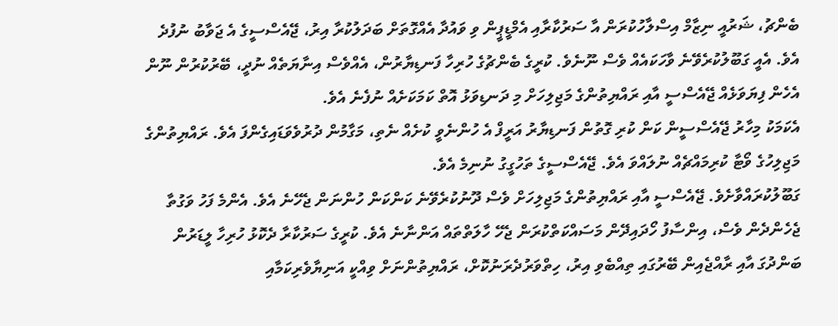ބެންޗު، ޝަރުއީ ނިޒާމް އިސްލާހުކުރަން އާ ސަރުކާރާއި އެމްޑީޕީން ވި ވައުދާ އެއްގޮތަށް ބަދަލުކުރާ އިރު، ޖޭއެސްސީގެ އެ ޖަވާބު ނުފުދެ އެވެ. އެއީ ގަބޫލުކުރެވޭނެ ވާހަކައެއް ވެސް ނޫނެވެ. ކުރީގެ ބެންޗުގެ ހުރިހާ ފަނޑިޔާރުން، އެއްވެސް އިނާޔަތެއް ނުދީ، ބޭރުކުރުން ނޫން އެހެން ފިޔަވަޅެއް ޖޭއެސްސީ އާއި ރައްޔިތުންގެ މަޖިލިހަށް މި ދަނޑިވަޅު އޮތް ކަމަކަށެއް ނުފެނެ އެވެ.
އެކަމަކު މިހާރު ޖޭއެސްސީން ކަން ކުރި ގޮތުން ފަނޑިޔާރު އަރީފް އެ ހުންނެވީ ކުށެއް ނެތި، މަގާމުން ދުރުވެވަޑައިގެންފަ އެވެ. ރައްޔިތުންގެ މަޖިލިހުގެ ވޯޓާ ކުރިމައްޗެއް ނުލައްވަ އެވެ. ޖޭއެސްސީގެ ތަހުގީގު ނުނިމެ އެވެ.
ގަބޫލުކުރައްވާށެވެ. ޖޭއެސްސީ އާއި ރައްޔިތުންގެ މަޖިލިހަށް ވެސް ދޫނުކުރެވޭނެ ކަންކަން ހުންނަން ޖެހޭނެ އެވެ. އެންމެ ފަހު ވަގުތާ ޖެހެންދެން ވެސް، އިންސާފު ހޯދައިދޭން މަސައްކަތްކުރަން ޖެހޭ ހާލަތްތައް އަންނާނެ އެވެ. ކުރީގެ ސަރުކާރާ ދެކޮޅު ހުރިހާ ލީޑަރުން ބަންދުގަ އާއި ރާއްޖެއިން ބޭރުގައި ތިއްބެވި އިރު، ހިތްވަރުދެރަނުކޮށް، ރައްޔިތުންނަށް ވިއްކީ އަނިޔާވެރިކަމާއި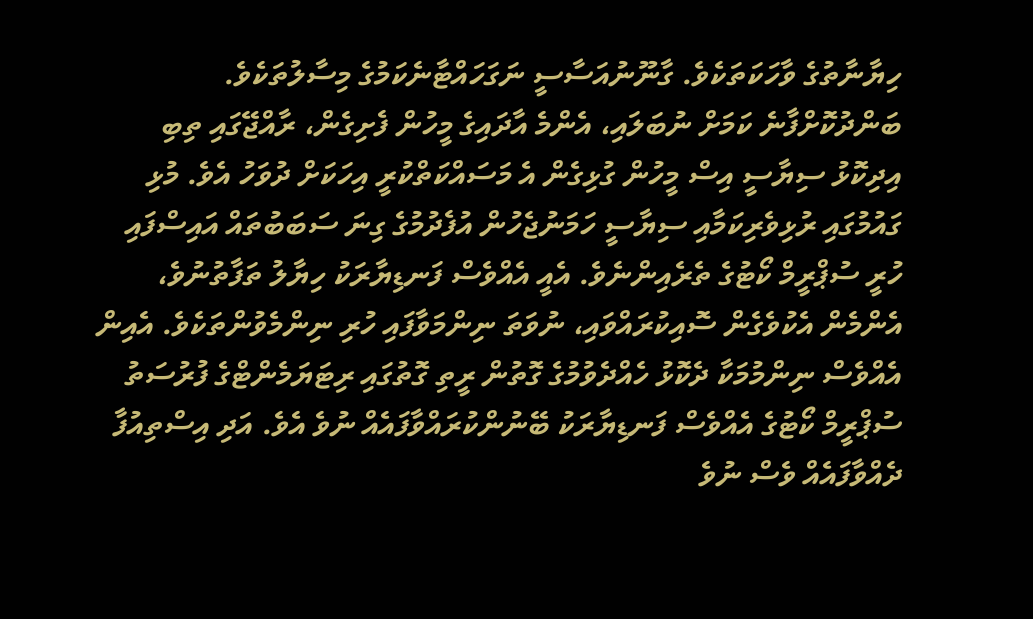ހިޔާނާތުގެ ވާހަކަތަކެވެ. ގާނޫނުއަސާސީ ނަގަހައްޓާނެކަމުގެ މިސާލުތަކެވެ. ބަންދުކޮށްފާނެ ކަމަށް ނުބަލައި، އެންމެ އާދައިގެ މީހުން ފެށިގެން، ރާއްޖޭގައި ތިބި އިދިކޮޅު ސިޔާސީ އިސް މީހުން ގުޅިގެން އެ މަސައްކަތްކުރީ އިހަކަށް ދުވަހު އެވެ. މުޅި ގައުމުގައި ރުޅިވެރިކަމާއި ސިޔާސީ ހަމަނުޖެހުން އުފެދުމުގެ ގިނަ ސަބަބުތައް އައިސްފައި ހުރީ ސުޕްރީމް ކޯޓުގެ ތެރެއިންނެވެ. އެއީ އެއްވެސް ފަނޑިޔާރަކު ހިޔާލު ތަފާތުނުވެ، އެންމެން އެކުވެގެން ސޮއިކުރައްވައި، ނުވަތަ ނިންމަވާފައި ހުރި ނިންމެވުންތަކެވެ. އެއިން އެއްވެސް ނިންމުމަކާ ދެކޮޅު ހެއްދެވުމުގެ ގޮތުން ރީތި ގޮތުގައި ރިޓަޔަމެންޓްގެ ފުރުސަތު ސުޕްރީމް ކޯޓުގެ އެއްވެސް ފަނޑިޔާރަކު ބޭނުންކުރައްވާފައެއް ނުވެ އެވެ. އަދި އިސްތިއުފާ ދެއްވާފައެއް ވެސް ނުވެ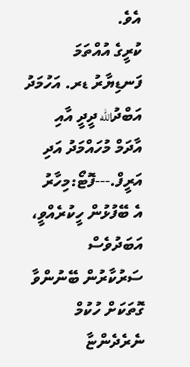އެވެ.
ކުރީގެ އުއްތަމަ ފަނޑިޔާރު ޑރ. އަހުމަދު އަބްދުالله ދީދީ އާއި އާދަމް މުހައްމަދު އަދި އަރީފް.---ފޮޓޯ:މިހާރު
އެ ބޭފުޅުން ހީކުރެއްވީ، އަބަދުވެސް ސަރުކާރުން ބޭނުންވާ ގޮތަކަށް ހުކުމް ނެރެދެންޏާ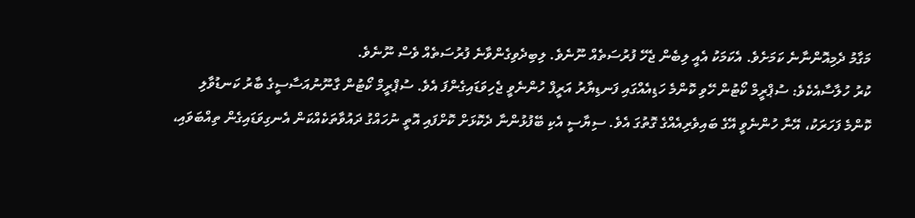މަގާމު ދެމިއޮންނާނެ ކަމަށެވެ. އެކަމަކު އެއީ ލިބެން ޖެހޭ ފުރުސަތެއް ނޫނެވެ. ލިބިދެވިގެންވާނެ ފުރުސަތެއް ވެސް ނޫނެވެ.
ކުރު ހުލާސާއެކެވެ: ސުޕްރީމް ކޯޓުން ހޭވި ކޮންމެ ހަޑިއެއްގައި ފަނޑިޔާރު އަރީފް ހުންނެވީ ޖެހިވަޑައިގެންފަ އެވެ. ސުޕްރީމް ކޯޓުން ގާނޫނުއަސާސީގެ ބާރު ކަނޑުވާލި ކޮންމެ ފަހަރަކު، އޭނާ ހުންނެވީ އޭގެ ބައިވެރިއެއްގެ ގޮތުގަ އެވެ. ސިޔާސީ އެކި ބޭފުޅުންނާ ދެކޮޅަށް ކޮށްފައި އޮތީ ނުހައްގު ދައުވާތަކެއްކަން އެނގިވަޑައިގެން ތިއްބަވައި،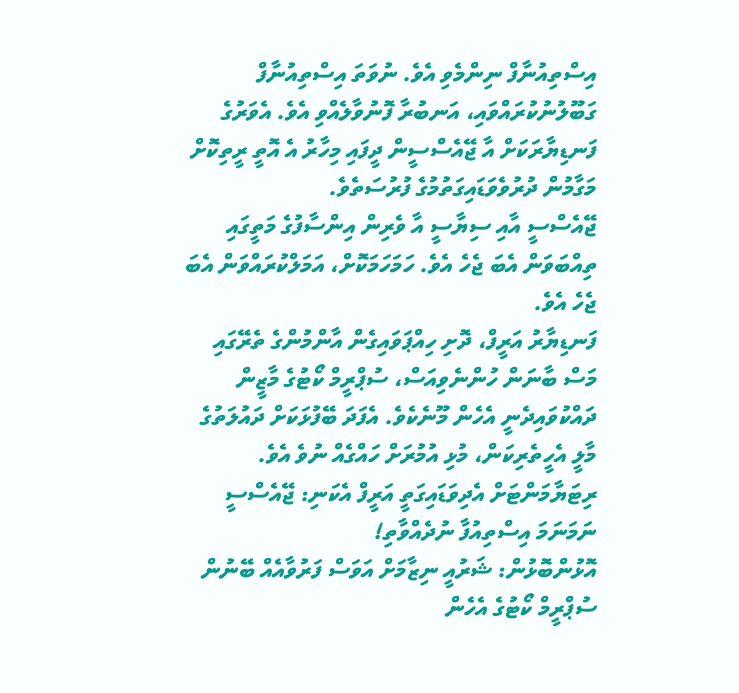އިސްތިއުނާފް ނިންމެވި އެވެ. ނުވަތަ އިސްތިއުނާފް ގަބޫލުނުކުރައްވައި، އަނބުރާ ފޮނުވާލެއްވި އެވެ. އެވަރުގެ ފަނޑިޔާރަކަށް އާ ޖޭއެސްސީން ދީފައި މިހާރު އެ އޮތީ ރީތިކޮށް މަގާމުން ދުރުވެވަޑައިގަތުމުގެ ފުރުސަތެވެ.
ޖޭއެސްސީ އާއި ސިޔާސީ އާ ވެރިން އިންސާފުގެ މަތީގައި ތިއްބަވަން އެބަ ޖެހެ އެވެ. ހަމަހަމަކޮށް، އަމަލްކުރައްވަން އެބަ ޖެހެ އެވެ.
ފަނޑިޔާރު އަރީފް، ދޮށި ހިއްޕަވައިގެން އާންމުންގެ ތެރޭގައި މަސް ބާނަން ހުންނެވިއަސް، ސުޕްރީމް ކޯޓުގެ މާޒީން ދައްކުވައިދެނީ އެހެން މޫނެކެވެ. އެފަދަ ބޭފުޅަކަށް ދައުލަތުގެ މާލީ އެހީތެރިކަން، މުޅި އުމުރަށް ހައްގެއް ނުވެ އެވެ.
ރިޓަޔާމަންޓަށް އެދިވަޑައިގަތީ އަރީފް އެކަނި: ޖޭއެސްސީ
ނަމަނަމަ އިސްތިއުފާ ނުދެއްވާތި!
އޮޅުންބޮޅުން: ޝަރުއީ ނިޒާމަށް އަވަސް ފަރުވާއެއް ބޭނުން
ސުޕްރީމް ކޯޓުގެ އެހެން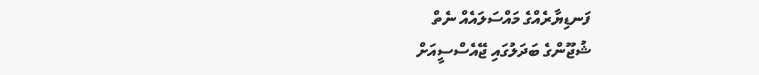ފަނޑިޔާރެއްގެ މައްސަލައެއް ނެތް
ޝުޖޫންގެ ބަދަލުގައި ޖޭއެސްސީއަށް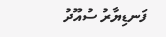ފަނޑިޔާރު ސުއޫދު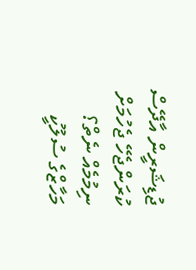ޖުޑިޝަރީން އާދޭސް ކުރަންޖެހޭ ޖެހުމަށް ނިމުމެއް ނެތް؟
މަހާޒްގެ ސުލޫކީ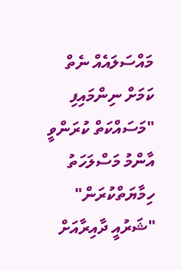މައްސަލައެއް ނެތް ކަމަށް ނިންމައިފި
"މަސައްކަތް ކުރަންވީ އާންމު މަސްލަހަތު ހިމާޔަތްކުރަން"
"ޝަރުއީ ދާއިރާއަށް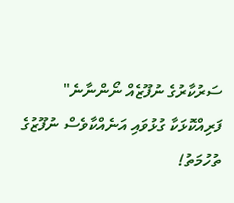ސަރުކާރުގެ ނުފޫޒެއް ނޯންނާނެ"
ފަރިއްކޮޅަކާ ގުޅުވައި އަނެއްކާވެސް ނުފޫޒުގެ ތުހުމަތު!